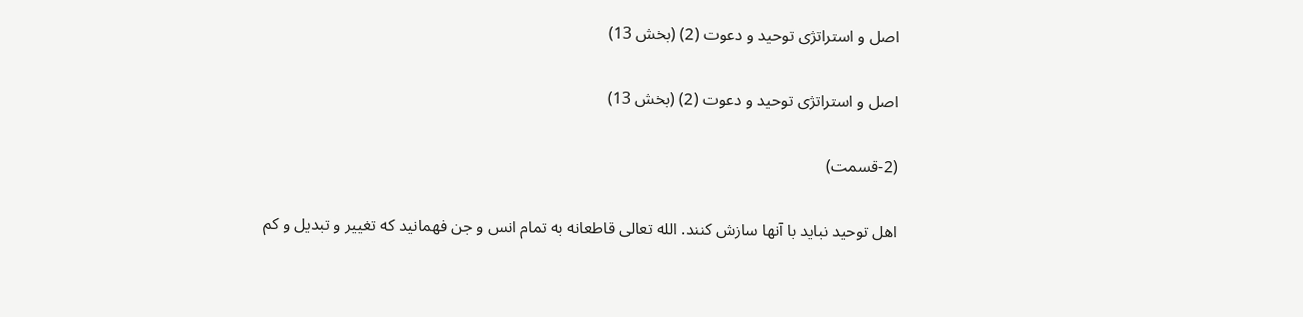اصل و استراتژی توحید و دعوت (2) (بخش 13)

اصل و استراتژی توحید و دعوت (2) (بخش 13)

(2-قسمت)

اهل توحید نباید با آنها سازش کنند. الله تعالی قاطعانه به تمام انس و جن فهمانید که تغییر و تبدیل و کم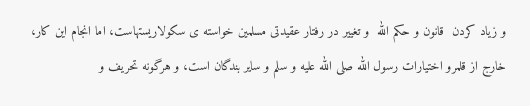و زیاد کردن  قانون و حکم الله  و تغییر در رفتار عقیدتی مسلمین خواسته ی سکولاریستهاست، اما انجام این کار، خارج از قلمرو اختیارات رسول الله صلی الله علیه و سلم و سایر بندگان است، و هرگونه تحریف و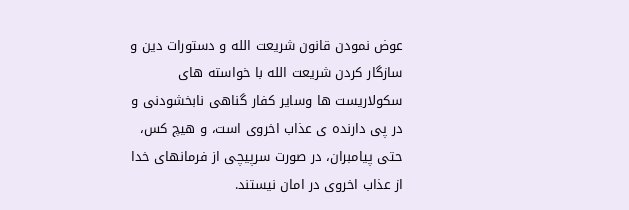عوض نمودن قانون شریعت الله و دستورات دین و سازگار کردن شریعت الله با خواسته های سکولاریست ها وسایر کفار گناهى نابخشودنى و در پى دارنده ی عذاب اخروى است، و هیچ کس، حتى پیامبران، در صورت سرپیچى از فرمانهاى خدا از عذاب اخروى در امان نیستند.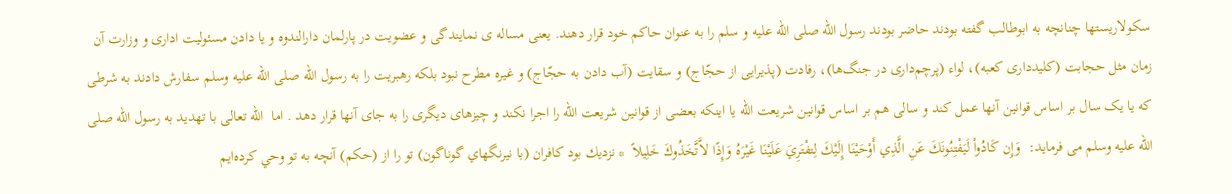سکولاریستها چنانچه به ابوطالب گفته بودند حاضر بودند رسول الله صلی الله علیه و سلم را به عنوان حاکم خود قرار دهند. یعنی مساله ی نمایندگی و عضویت در پارلمان دارالندوه و یا دادن مسئولیت اداری و وزارت آن زمان مثل حجابت (کلیدداری کعبه)، لواء (پرچم‌داری در جنگ‌ها)، رفادت (پذیرایی از حجّاج) و سقایت (آب دادن به حجّاج) و غیره مطرح نبود بلکه رهبریت را به رسول الله صلی الله علیه وسلم سفارش دادند به شرطی که یا یک سال بر اساس قوانین آنها عمل کند و سالی هم بر اساس قوانین شریعت الله یا اینکه بعضی از قوانین شریعت الله را اجرا نکند و چیزهای دیگری را به جای آنها قرار دهد . اما  الله تعالی با تهدید به رسول الله صلی الله علیه وسلم می فرماید:  وَإِن كَادُواْ لَيَفْتِنُونَكَ عَنِ الَّذِي أَوْحَيْنَا إِلَيْكَ لِتفْتَرِيَ عَلَيْنَا غَيْرَهُ وَإِذًا لاَّتَّخَذُوكَ خَلِيلاً  * نزديك بود كافران (با نيرنگهاي گوناگون) تو را از (حكم) آنچه به تو وحي كرده‌ايم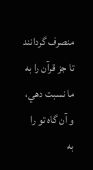منصرف گردانند تا جز قرآن را به ما نسبت دهي، و آن گاه تو را به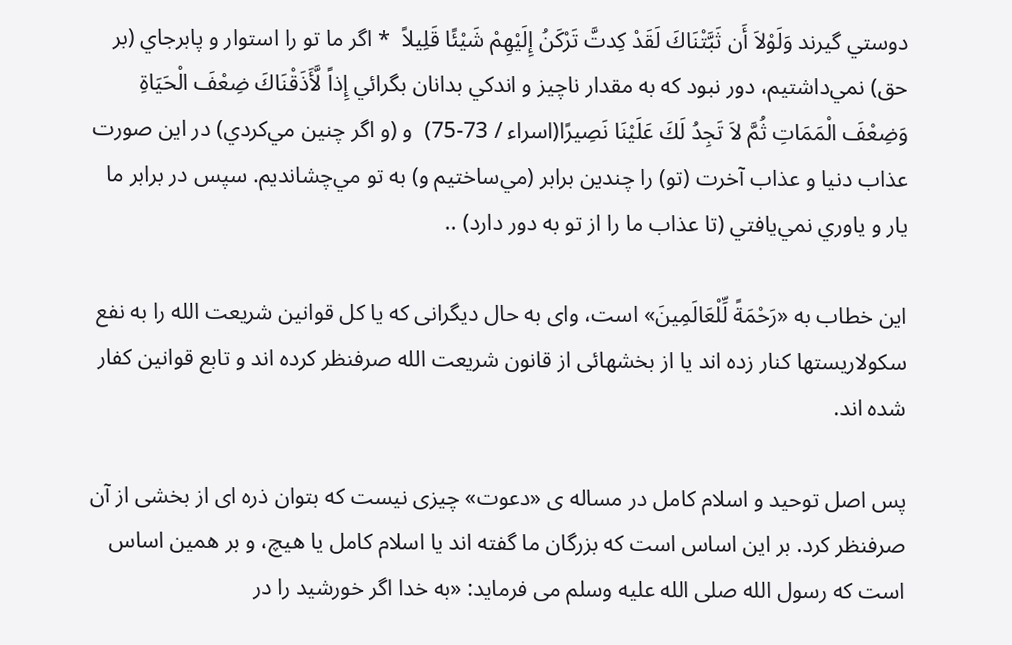دوستي گيرند وَلَوْلاَ أَن ثَبَّتْنَاكَ لَقَدْ كِدتَّ تَرْكَنُ إِلَيْهِمْ شَيْئًا قَلِيلاً  * اگر ما تو را استوار و پابرجاي (بر حق) نمي‌داشتيم، دور نبود كه به مقدار ناچیز و اندكي بدانان بگرائي إِذاً لَّأَذَقْنَاكَ ضِعْفَ الْحَيَاةِ وَضِعْفَ الْمَمَاتِ ثُمَّ لاَ تَجِدُ لَكَ عَلَيْنَا نَصِيرًا(اسراء / 73-75)  و (و اگر چنين مي‌كردي) در اين صورت عذاب دنيا و عذاب آخرت (تو) را چندين برابر (مي‌ساختيم و) به تو مي‌چشانديم. سپس در برابر ما يار و ياوري نمي‌يافتي (تا عذاب ما را از تو به دور دارد) ..

این خطاب به «رَحْمَةً لِّلْعَالَمِينَ» است، وای به حال دیگرانی که یا کل قوانین شریعت الله را به نفع سکولاریستها کنار زده اند یا از بخشهائی از قانون شریعت الله صرفنظر کرده اند و تابع قوانین کفار شده اند.

پس اصل توحید و اسلام کامل در مساله ی «دعوت» چیزی نیست که بتوان ذره ای از بخشی از آن صرفنظر کرد. بر این اساس است که بزرگان ما گفته اند یا اسلام کامل یا هیچ، و بر همین اساس است که رسول الله صلی الله علیه وسلم می فرماید: «به خدا اگر خورشید را در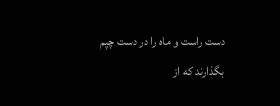دست راست و ماه را در دست چپم بگذارند که از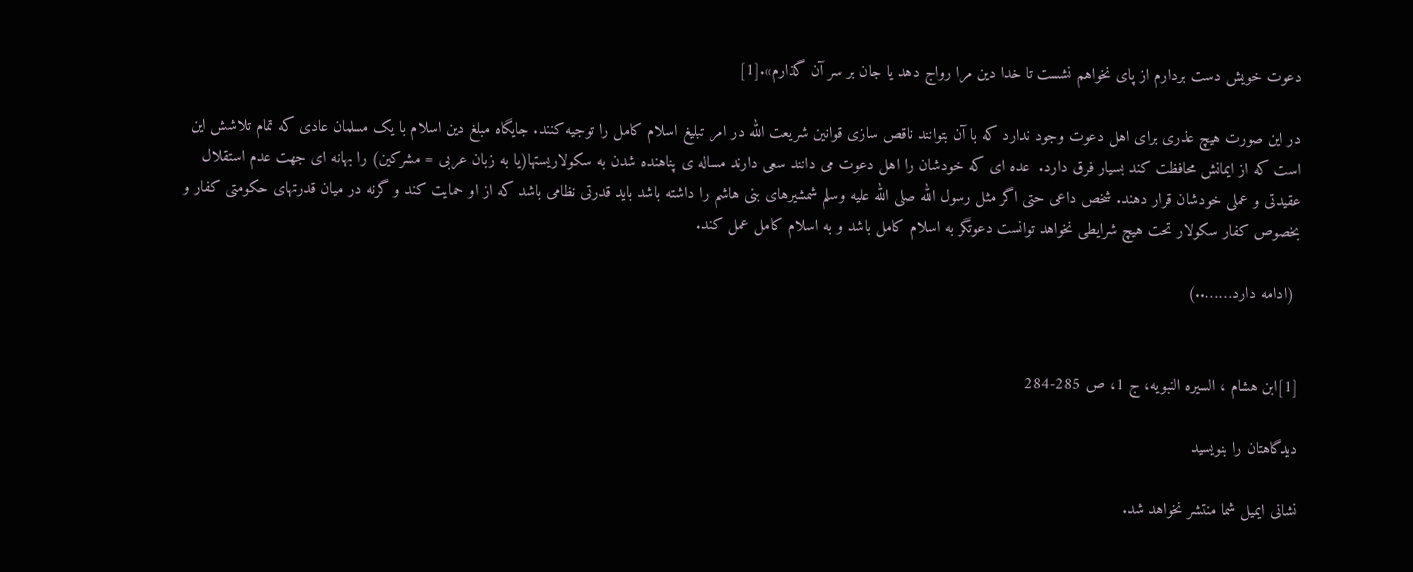دعوت خویش دست بردارم از پای نخواهم نشست تا خدا دین مرا رواج دهد یا جان بر سر آن گذارم».[1]

در این صورت هیچ عذری برای اهل دعوت وجود ندارد که با آن بتوانند ناقص سازی قوانین شریعت الله در امر تبلیغ اسلام کامل را توجیه کنند. جایگاه مبلغ دین اسلام با یک مسلمان عادی که تمام تلاشش این است که از ایمانش محافظت کند بسیار فرق دارد.  عده ای که خودشان را اهل دعوت می دانند سعی دارند مساله ی پناهنده شدن به سکولاریستها(یا به زبان عربی = مشرکین) را بهانه ای جهت عدم استقلال عقیدتی و عملی خودشان قرار دهند. شخص داعی حتی اگر مثل رسول الله صلی الله علیه وسلم شمشیرهای بنی هاشم را داشته باشد باید قدرتی نظامی باشد که از او حمایت کند و گرنه در میان قدرتهای حکومتی کفار و بخصوص کفار سکولار تحت هیچ شرایطی نخواهد توانست دعوتگر به اسلام کامل باشد و به اسلام کامل عمل کند.

 (ادامه دارد……..)


[1]ابن هشام ، السیره النبویه، ج 1، ص 285-284

دیدگاهتان را بنویسید

نشانی ایمیل شما منتشر نخواهد شد.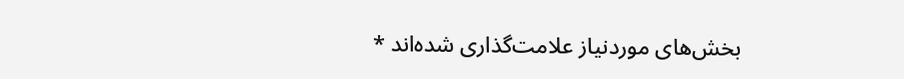بخش‌های موردنیاز علامت‌گذاری شده‌اند *